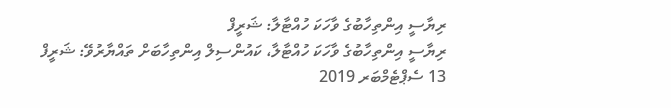ރިޔާސީ އިންތިހާބުގެ ވާހަކަ ހުއްޓާލާ: ޝަރީފް
ރިޔާސީ އިންތިހާބުގެ ވާހަކަ ހުއްޓާލާ، ކައުންސިލް އިންތިހާބަށް ތައްޔާރުވޭ: ޝަރީފް
13 ސެޕްޓެމްބަރ 2019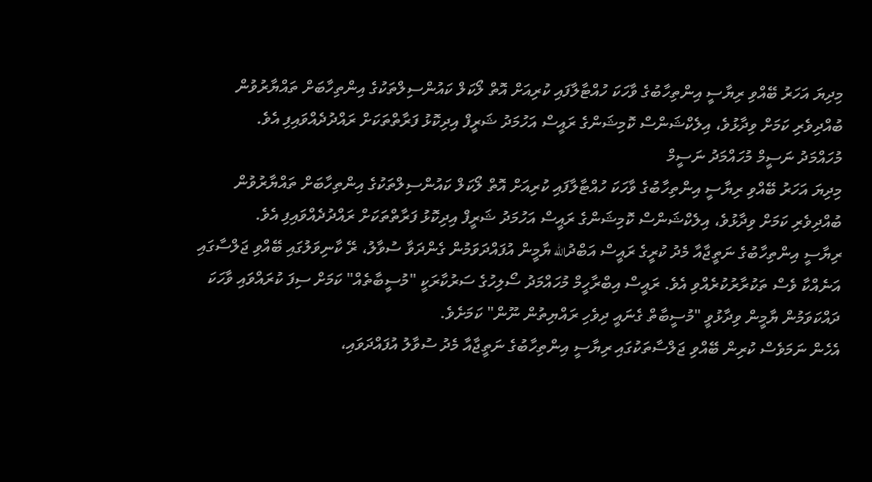މިދިޔަ އަހަރު ބޭއްވި ރިޔާސީ އިންތިހާބުގެ ވާހަކަ ހުއްޓާލާފައި ކުރިއަށް އޮތް ލޯކަލް ކައުންސިލްތަކުގެ އިންތިހާބަށް ތައްޔާރުވުން ބުއްދިވެރި ކަމަށް ވިދާޅުވެ، އިލެކްޝަންސް ކޮމިޝަންގެ ރައީސް އަހުމަދު ޝަރީފް އިދިކޮޅު ފަރާތްތަކަށް ރައްދުދެއްވައިފި އެވެ.
މުހައްމަދު ނަސީމް މުހައްމަދު ނަސީމް
މިދިޔަ އަހަރު ބޭއްވި ރިޔާސީ އިންތިހާބުގެ ވާހަކަ ހުއްޓާލާފައި ކުރިއަށް އޮތް ލޯކަލް ކައުންސިލްތަކުގެ އިންތިހާބަށް ތައްޔާރުވުން ބުއްދިވެރި ކަމަށް ވިދާޅުވެ، އިލެކްޝަންސް ކޮމިޝަންގެ ރައީސް އަހުމަދު ޝަރީފް އިދިކޮޅު ފަރާތްތަކަށް ރައްދުދެއްވައިފި އެވެ.
ރިޔާސީ އިންތިހާބުގެ ނަތީޖާއާ މެދު ކުރީގެ ރައީސް އަބްދުالله ޔާމީން އުފައްދަވަމުން ގެންދަވާ ސުވާލު، ރޭ ކާނިވަލުގައި ބޭއްވި ޖަލްސާގައި އަނެއްކާ ވެސް ތަކުރާރުކުރެއްވި އެވެ. ރައީސް އިބްރާހީމް މުހައްމަދު ސޯލިހުގެ ސަރުކާރަކީ "މުސީބާތެއް" ކަމަށް ސިފަ ކުރައްވައި ވާހަކަ ދައްކަވަމުން ޔާމީން ވިދާޅުވީ "މުސީބާތް ގެނައީ ދިވެހި ރައްޔިތުން ނޫން" ކަމަށެވެ.
އެހެން ނަމަވެސް ކުރިން ބޭއްވި ޖަލްސާތަކުގައި ރިޔާސީ އިންތިހާބުގެ ނަތީޖާއާ މެދު ސުވާލު އުފައްދަވައި،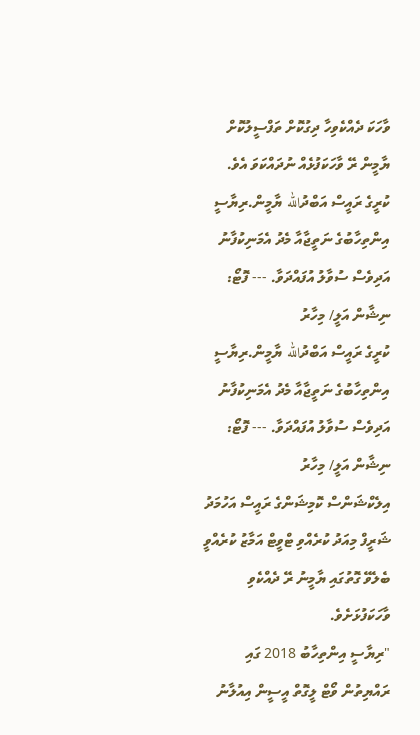ވާހަކަ ދެއްކެވިހާ ދިގުކޮށް ތަފްސީލުކޮށް ޔާމީން ރޭ ވާހަކަފުޅެއް ނުދައްކަވަ އެވެ.
ކުރީގެ ރައީސް އަބްދުالله ޔާމީން.ރިޔާސީ އިންތިހާބުގެ ނަތީޖާއާ މެދު އެމަނިކުފާނު އަދިވެސް ސުވާލު އުފައްދަވާ. --- ފޮޓޯ: ނިޝާން އަލީ/ މިހާރު
ކުރީގެ ރައީސް އަބްދުالله ޔާމީން.ރިޔާސީ އިންތިހާބުގެ ނަތީޖާއާ މެދު އެމަނިކުފާނު އަދިވެސް ސުވާލު އުފައްދަވާ. --- ފޮޓޯ: ނިޝާން އަލީ/ މިހާރު
އިލެކްޝަންސް ކޮމިޝަންގެ ރައީސް އަހުމަދު ޝަރީފް މިއަދު ކުރެއްވި ޓްވީޓް އަމާޒު ކުރެއްވީ ބެލެވޭ ގޮތުގައި ޔާމީނު ރޭ ދެއްކެވި ވާހަކަފުޅަށެވެ.
"ރިޔާސީ އިންތިހާބު 2018 ގައި ރައްޔިތުން ވޯޓް ލީގޮތް އީސީން އިއުލާނު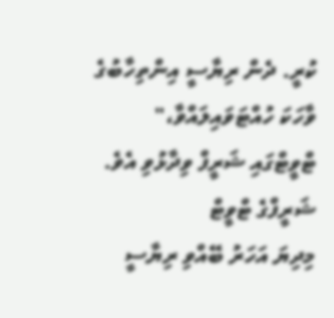ކުރީ. ދެން ރިޔާސީ އިންތިހާބުގެ ވާހަކަ ހުއްޓަވައިލައްވާ،" ޓްވީޓްގައި ޝަރީފް ވިދާޅުވި އެވެ.
ޝަރީފްގެ ޓްވީޓް
މިދިޔަ އަހަރު ބޭއްވި ރިޔާސީ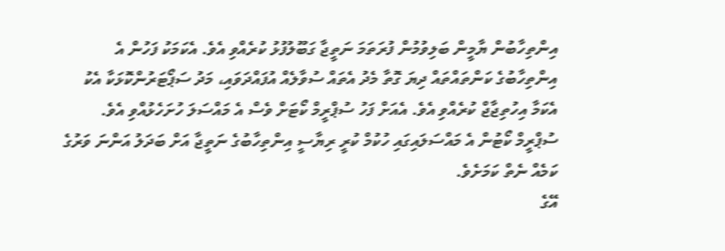އިންތިހާބުން ޔާމީން ބަލިވުމުން ފުރަތަމަ ނަތީޖާ ގަބޫލުފުޅު ކުރެއްވި އެވެ. އެކަމަކު ފަހުން އެ އިންތިހާބުގެ ކަންތައްތައް ދިޔަ ގޮތާ މެދު އެތައް ސުވާލެއް އުފައްދަވައި، މަދު ސަޕޯޓަރުންކޮޅަކާ އެކު އެކަމާ އިހުތިޖާޖް ކުރެއްވި އެވެ. އެއަށް ފަހު ސުޕްރީމް ކޯޓަށް ވެސް އެ މައްސަލަ ހުށަހެޅުއްވި އެވެ. ސުޕްރީމް ކޯޓުން އެ މައްސަލައިގައި ހުކުމް ކުރީ ރިޔާސީ އިންތިހާބުގެ ނަތީޖާ އަށް ބަދަލު އަންނަ ވަރުގެ ކަމެއް ނެތް ކަމަށެވެ.
އޭގެ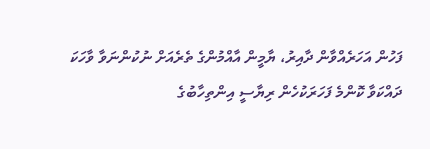ފަހުން އަހަރެއްވާން ދާއިރު، ޔާމީން އާއްމުންގެ ތެރެއަށް ނުކުންނަވާ ވާހަކަ ދައްކަވާ ކޮންމެ ފަހަރަކުހެން ރިޔާސީ އިންތިހާބުގެ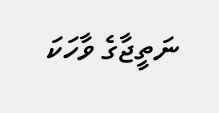ނަތީޖާގެ ވާހަކަ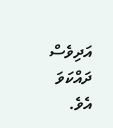އަދިވެސް ދައްކަވަ އެވެ.